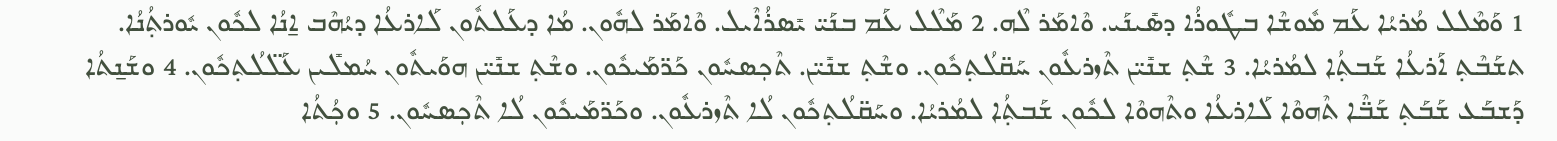1 ܘܰܡܶܠܠ ܡܳܪܝܳܐ ܥܰܡ ܡܽܘܫܶܐ ܒܛܽܘܪܳܐ ܕܣܺܝܢܰܝ. ܘܶܐܡܰܪ ܠܶܗ. 2 ܡܰܠܶܠ ܥܰܡ ܒܢܰܝ̈ ܝܺܣܪܳܐܶܝܠ. ܘܶܐܡܰܪ ܠܗܽܘܢ. ܡܳܐ ܕܥܰܠܬܽܘܢ ܠܰܐܪܥܳܐ ܕܝܳܗܶܒ ܐ̱ܢܳܐ ܠܟܽܘܢ ܝܽܘܪܬ݂ܳܢܳܐ. ܬܫܰܒܶܬ݂ ܐܰܪܥܳܐ ܫܰܒܬ݂ܳܐ ܠܡܳܪܝܳܐ. 3 ܫܶܬ݂ ܫܢܺܝ̈ܢ ܬܶܙܪܥܽܘܢ ܚܰܩ̈ܠܳܬ݂ܟܽܘܢ. ܘܫܶܬ݂ ܫܢܺܝ̈ܢ. ܬܶܟ݂ܣܚܽܘܢ ܟܰܖ̈ܡܰܝܟܽܘܢ. ܘܫܶܬ݂ ܫܢܺܝ̈ܢ ܗܘܰܝܬܽܘܢ ܚܳܡܠܺܝܢ ܥܰܠ̈ܠܳܬ݂ܟܽܘܢ. 4 ܘܫܰܢ̱ܬܳܐ ܕܰܫܒܰܥ ܫܰܒܰܬ݂ ܫܰܒ̈ܶܐ ܬܶܗܘܶܐ ܠܰܐܪܥܳܐ ܘܬܶܗܘܶܐ ܠܟܽܘܢ ܫܰܒܬ݂ܳܐ ܠܡܳܪܝܳܐ. ܘܚܰܩ̈ܠܳܬ݂ܟܽܘܢ ܠܳܐ ܬܶܙܪܥܽܘܢ. ܘܟܰܖ̈ܡܰܝܟܽܘܢ ܠܳܐ ܬܶܟ݂ܣܚܽܘܢ. 5 ܘܟ݂ܳܬܳܐ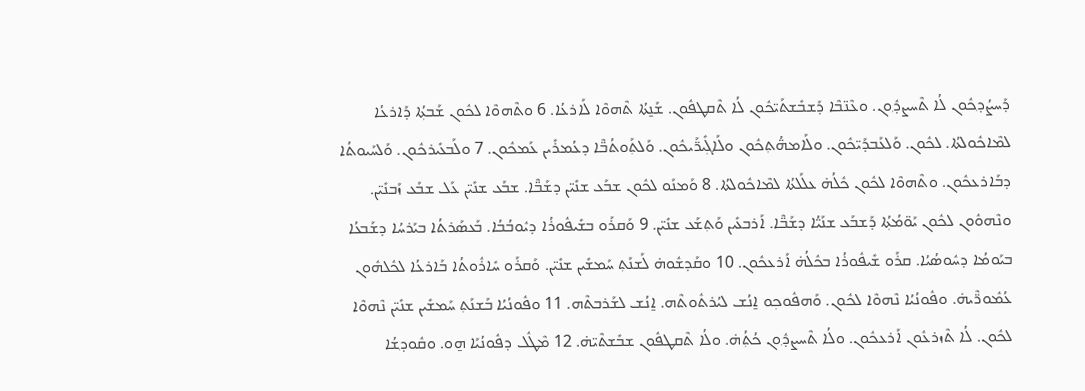ܕܰܚܨܳܕ݂ܟܽܘܢ ܠܳܐ ܬܶܚܨܕ݂ܽܘܢ. ܘܥܶܢ̈ܒܶܐ ܕܰܫܒܺܫܬܰܝ̈ܟܽܘܢ ܠܳܐ ܬܶܩܛܦܽܘܢ. ܫܰܢ̱ܬܳܐ ܬܶܗܘܶܐ ܠܰܐܪܥܳܐ. 6 ܘܬܶܗܘܶܐ ܠܟܽܘܢ ܫܰܒܬ݂ܳܐ ܕܰܐܪܥܳܐ ܠܡܶܐܟܽܘܠܬܳܐ. ܠܟܽܘܢ. ܘܰܠܥܰܒܕܰܝ̈ܟܽܘܢ. ܘܠܰܐܡܗ̈ܳܬ݂ܟܽܘܢ ܘܠܰܐܓ݂ܺܝܖ̈ܰܝܟܽܘܢ. ܘܰܠܬ݂ܰܘܬܳܒ̈ܶܐ ܕܥܳܡܪܺܝܢ ܥܰܡܟܽܘܢ. 7 ܘܠܰܒܥܺܝܪܟܽܘܢ. ܘܰܠܚܰܝܘܬܳܐ ܕܒܰܐܪܥܟܽܘܢ. ܘܬܶܗܘܶܐ ܠܟܽܘܢ ܟܽܠܳܗ̇ ܥܠܰܠܬܳܐ ܠܡܶܐܟܽܘܠܬܳܐ. 8 ܘܰܡܢܰܘ ܠܟܽܘܢ ܫܒܰܥ ܫܢܺܝ̈ܢ ܕܫܰܒ̈ܶܐ. ܫܒܰܥ ܫܢܺܝ̈ܢ ܥܰܠ ܫܒܰܥ ܙܰܒܢܺܝ̈ܢ. ܘܢܶܗܘܽܘܢ ܠܟܽܘܢ ܝܰܘ̈ܡܳܬ݂ܳܐ ܕܰܫܒܰܥ ܫܢܰܝ̈ܳܐ ܕܫܰܒ̈ܶܐ. ܐܰܪܒܥܺܝܢ ܘܰܬ݂ܫܰܥ ܫܢܺܝ̈ܢ. 9 ܘܰܩܪܰܘ ܒܫܺܝܦܽܘܪܳܐ ܕܝܽܘܒܳܒܳܐ. ܒܰܥܣܰܪܬܳܐ ܒܝܰܪܚܳܐ ܕܫܰܒܥܳܐ ܒܝܰܘܡܳܐ ܕܚܽܘܣܳܝܳܐ. ܩܪܰܘ ܫܺܝܦܽܘܪܳܐ ܒܟܽܠܳܗ̇ ܐܰܪܥܟܽܘܢ. 10 ܘܩܰܕܫܽܘܗ̇ ܠܰܫܢܰܬ݂ ܚܰܡܫܺܝܢ ܫܢܺܝ̈ܢ. ܘܰܩܪܰܘ ܚܺܐܪܽܘܬܳܐ ܒܰܐܪܥܳܐ ܠܟܽܠܗܽܘܢ ܥܳܡܽܘܖ̈ܶܝܗ̇. ܘܦܽܘܢܳܝܳܐ ܢܶܗܘܶܐ ܠܟܽܘܢ. ܘܰܗܦܽܘܟ݂ܘ ܐ̱ܢܳܫ ܠܝܳܪܬܽܘܬܶܗ. ܐ̱ܢܳܫ ܠܫܰܪܒܬܶܗ. 11 ܘܦܽܘܢܳܝܳܐ ܒܰܫܢܰܬ݂ ܚܰܡܫܺܝܢ ܫܢܺܝ̈ܢ ܢܶܗܘܶܐ ܠܟܽܘܢ. ܠܳܐ ܬܶܙܪܥܽܘܢ ܐܰܪܥܟܽܘܢ. ܘܠܳܐ ܬܶܚܨܕ݂ܽܘܢ ܟܳܬ݂ܳܗ̇. ܘܠܳܐ ܬܶܩܛܦܽܘܢ ܫܒܺܫܬܶܝ̈ܗ̇. 12 ܡܶܛܽܠ ܕܦܽܘܢܳܝܰܐ ܗ̱ܘ. ܘܩܽܘܕ݂ܫܳܐ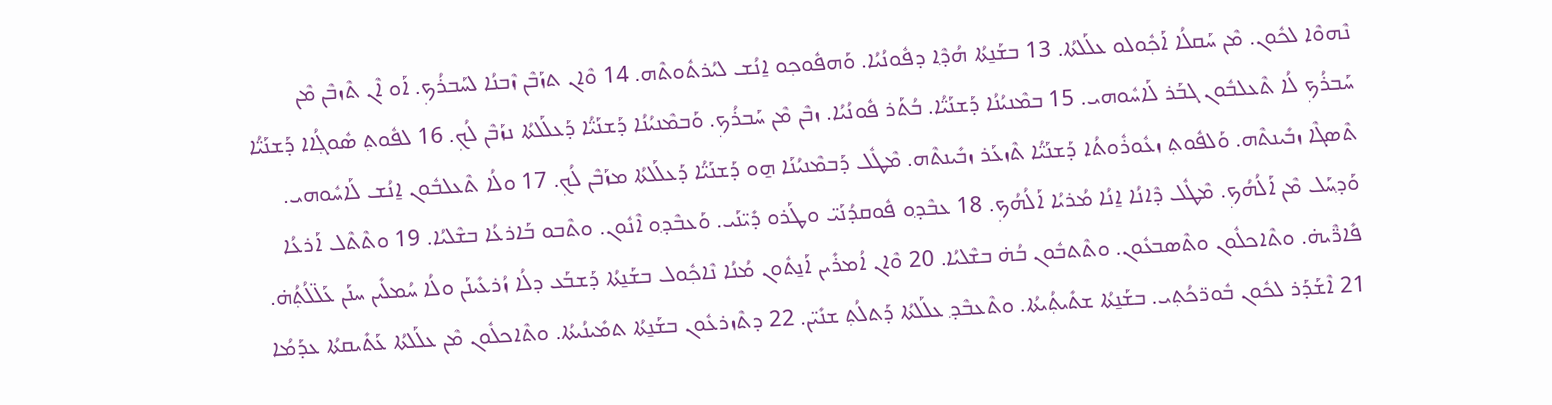ܢܶܗܘܶܐ ܠܟܽܘܢ. ܡܶܢ ܚܰܩܠܳܐ ܐܰܟ݂ܽܘܠܘ ܥܠܰܠܬܳܐ. 13 ܒܫܰܢ̱ܬܳܐ ܗܳܕ݂ܶܐ ܕܦܽܘܢܳܝܳܐ. ܘܰܗܦܽܘܟ݂ܘ ܐ̱ܢܳܫ ܠܝܳܪܬܽܘܬܶܗ. 14 ܘܶܐܢ ܬܙܰܒܶܢ ܙܶܒܢܳܐ ܠܚܰܒܪܳܟ݂. ܐܰܘ ܐܶܢ ܬܶܙܒܶܢ ܡܶܢ ܚܰܒܪܳܟ݂ ܠܳܐ ܬܶܥܠܒܽܘܢ ܓܒܰܪ ܠܰܐܚܽܘܗܝ. 15 ܒܡܶܢܝܳܢܳܐ ܕܰܫܢܰܝ̈ܳܐ. ܒܳܬܰܪ ܦܽܘܢܳܝܳܐ. ܙܒܶܢ ܡܶܢ ܚܰܒܪܳܟ݂. ܘܰܒܡܶܢܝܳܢܳܐ ܕܰܫܢܰܝ̈ܳܐ ܕܰܥܠܰܠܬܳܐ ܢܙܰܒܶܢ ܠܳܟ݂. 16 ܠܦܽܘܬ݂ ܣܽܘܓ݂ܳܐܐ ܕܰܫܢܰܝ̈ܳܐ ܬܶܣܓܶܐ ܙܒܺܝܢܬܶܗ. ܘܰܠܦܽܘܬ݂ ܙܥܽܘܪܽܘܬܳܐ ܕܰܫܢܰܝ̈ܳܐ ܬܶܙܥܰܪ ܙܒܺܝܢܬܶܗ. ܡܶܛܽܠ ܕܰܒܡܶܢܝܳܢܰܐ ܗ̱ܘ ܕܰܫܢܰܝ̈ܳܐ ܕܰܥܠܰܠܬܳܐ ܡܙܰܒܶܢ ܠܳܟ݂. 17 ܘܠܳܐ ܬܶܥܠܒܽܘܢ ܐ̱ܢܳܫ ܠܰܐܚܽܘܗܝ. ܘܰܕ݂ܚܰܠ ܡܶܢ ܐܰܠܳܗܳܟ݂. ܡܶܛܽܠ ܕܶܐܢܳܐ ܐ̱ܢܳܐ ܡܳܪܝܳܐ ܐܰܠܳܗܳܟ݂. 18 ܥܒܶܕ݂ܘ ܦܽܘܩܕܳܢܰܝ̈ ܘܛܰܪܘ ܕܺܝ̈ܢܰܝ. ܘܰܥܒܶܕ݂ܘ ܐܶܢܽܘܢ. ܘܬܶܒܘ ܒܰܐܪܥܳܐ ܒܫܶܠܝܳܐ. 19 ܘܬܶܬܶܠ ܐܰܪܥܳܐ ܦܺܐܖ̈ܶܝܗ̇. ܘܬܶܐܟܠܽܘܢ ܘܬܶܣܒܥܽܘܢ. ܘܬܶܬܒܽܘܢ ܒܳܗ̇ ܒܫܶܠܝܳܐ. 20 ܘܶܐܢ ܐܳܡܪܺܝܢ ܐܰܢ̱ܬܽܘܢ ܡܳܢܳܐ ܢܶܐܟ݂ܽܘܠ ܒܫܰܢ̱ܬܳܐ ܕܰܫܒܰܥ ܕܠܳܐ ܙܳܪܥܺܝܢܰܢ ܘܠܳܐ ܚܳܡܠܺܝܢ ܚܢܰܢ ܥܰܠ̈ܠܳܬ݂ܳܗ̇. 21 ܐܶܫܰܕܰܪ ܠܟܽܘܢ ܒܽܘܖ̈ܟܳܬ݂ܝ. ܒܫܰܢ̱ܬܳܐ ܫܬܺܝܬ݂ܳܝܬܳܐ. ܘܬܶܥܒܶܕ݂ ܥܠܰܠܬܳܐ ܕܰܬܠܳܬ݂ ܫܢܺܝ̈ܢ. 22 ܕܬܶܙܪܥܽܘܢ ܒܫܰܢ̱ܬܳܐ ܬܡܺܝܢܳܝܬܳܐ. ܘܬܶܐܟܠܽܘܢ ܡܶܢ ܥܠܰܠܬܳܐ ܥܰܬܺܝܩܬܳܐ ܥܕܰܡܳܐ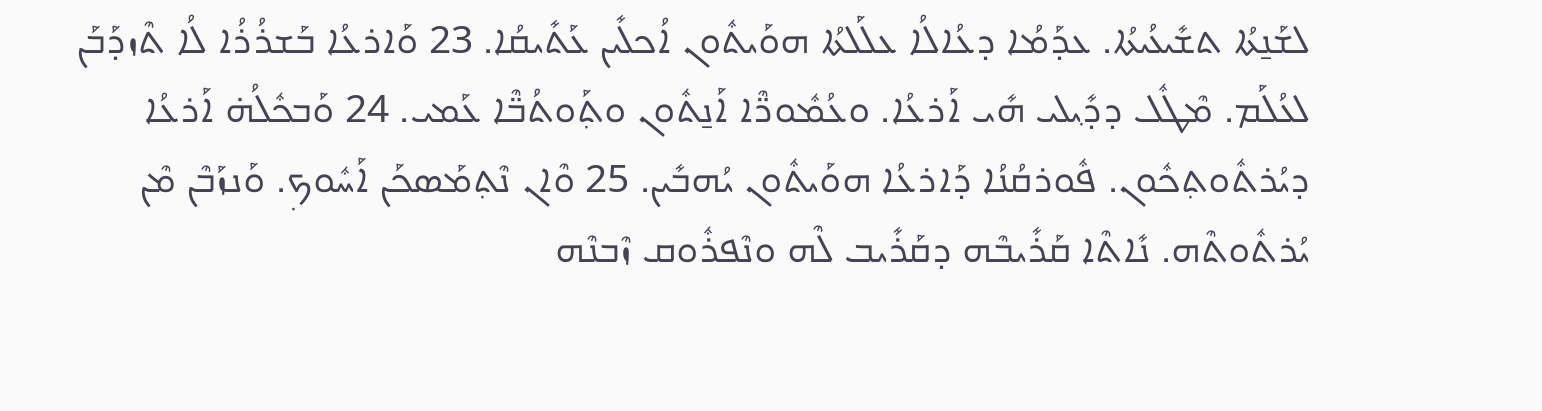ܠܫܰܢ̱ܬܳܐ ܬܫܺܝܥܳܝܬܳܐ. ܥܕܰܡܳܐ ܕܥܳܐܠܳܐ ܥܠܰܠܬܳܐ ܗܘܰܝܬܽܘܢ ܐܳܟܠܺܝܢ ܥܰܬܺܝܩܳܐ. 23 ܘܰܐܪܥܳܐ ܒܰܫܪܳܪܳܐ ܠܳܐ ܬܶܙܕܰܒܰܢ ܠܥܳܠܰܡ. ܡܶܛܽܠ ܕܕ݂ܺܝܠܝ ܗܺܝ ܐܰܪܥܳܐ. ܘܥܳܡܽܘܖ̈ܶܐ ܐܰܢ̱ܬܽܘܢ ܘܬ݂ܰܘܬܳܒ̈ܶܐ ܥܰܡܝ. 24 ܘܰܒܟܽܠܳܗ̇ ܐܰܪܥܳܐ ܕܝܳܪܬܽܘܬ݂ܟܽܘܢ. ܦܽܘܪܩܳܢܳܐ ܕܰܐܪܥܳܐ ܗܘܰܝܬܽܘܢ ܝܳܗܒܺܝܢ. 25 ܘܶܐܢ ܢܶܬ݂ܡܰܣܟܰܢ ܐܰܚܽܘܟ݂. ܘܰܢܙܰܒܶܢ ܡܶܢ ܝܳܪܬܽܘܬܶܗ. ܢܺܐܬܶܐ ܩܰܪܺܝܒܶܗ ܕܩܰܪܺܝܒ ܠܶܗ ܘܢܶܦܪܽܘܩ ܙܶܒܢܶܗ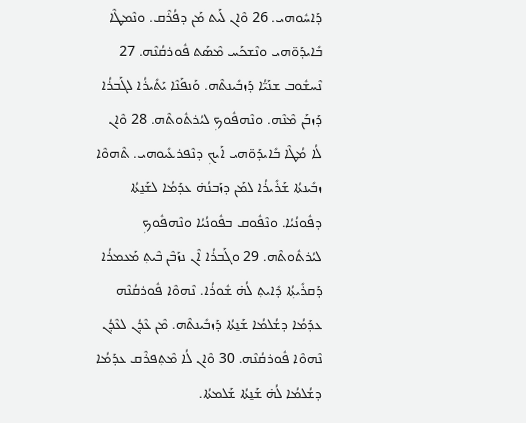ܕܰܐܚܽܘܗܝ. 26 ܘܶܐܢ ܠܰܝܬ ܡܰܢ ܕܦܳܪܶܩ. ܘܢܶܡܛܶܐ ܒܺܐܝܕܰܘ̈ܗܝ ܘܢܶܫܟܰܚ ܡܶܣܰܬ ܦܽܘܪܩܳܢܶܗ. 27 ܢܶܚܫܽܘܒ ܫܢܰܝ̈ܳܐ ܕܰܙܒܺܝܢܬܶܗ. ܘܰܢܦܰܢܶܐ ܝܰܬܺܝܪܳܐ ܠܓܰܒܪܳܐ ܕܰܙܒܰܢ ܡܶܢܶܗ. ܘܢܶܗܦܽܘܟ݂ ܠܝܳܪܬܽܘܬܶܗ. 28 ܘܶܐܢ ܠܳܐ ܡܳܛܶܐ ܒܺܐܝܕܰܘ̈ܗܝ ܐܰܝܟ݂ ܕܢܶܦܪܥܺܝܘܗܝ. ܬܶܗܘܶܐ ܙܒܺܝܢܬܳܐ ܫܰܪܺܝܪܳܐ ܠܡܰܢ ܕܙܰܒܢܳܗ̇ ܥܕܰܡܳܐ ܠܫܰܢ̱ܬܳܐ ܕܦܽܘܢܳܝܳܐ. ܘܢܶܦܽܘܩ ܒܦܽܘܢܳܝܳܐ ܘܢܶܗܦܽܘܟ݂ ܠܝܳܪܬܽܘܬܶܗ. 29 ܘܓܰܒܪܳܐ ܐܶܢ ܢܙܰܒܶܢ ܒܶܝܬ݂ ܡܰܥܡܪܳܐ ܕܰܩܪܺܝܬ݂ܳܐ ܕܺܐܝܬ݂ ܠܳܗ̇ ܫܽܘܪܳܐ. ܢܶܗܘܶܐ ܦܽܘܪܩܳܢܶܗ ܥܕܰܡܳܐ ܕܫܳܠܡܳܐ ܫܰܢ̱ܬܳܐ ܕܰܙܒܺܝܢܬܶܗ. ܡܶܢ ܥܶܕܳܢ ܠܥܶܕܳܢ ܢܶܗܘܶܐ ܦܽܘܪܩܳܢܶܗ. 30 ܘܶܐܢ ܠܳܐ ܡܶܬ݂ܦܪܶܩ ܥܕܰܡܳܐ ܕܫܳܠܡܳܐ ܠܳܗ̇ ܫܰܢ̱ܬܳܐ ܫܰܠܡܬܳܐ.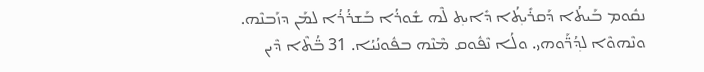ܢܩܽܘܡ ܒܰܝܬܳܐ ܕܰܩܪܺܝܬ݂ܳܐ ܕܺܐܝܬ݂ ܠܶܗ ܫܽܘܪܳܐ ܒܰܫܪܳܪܳܐ ܠܡܰܢ ܕܙܰܒܢܶܗ. ܘܢܶܗܘܶܐ ܠܕ݂ܳܖ̈ܰܘܗܝ. ܘܠܳܐ ܢܶܦܽܘܩ ܡܶܢܶܗ ܒܦܽܘܢܳܝܳܐ. 31 ܒ̈ܳܬܶܐ ܕܶܝܢ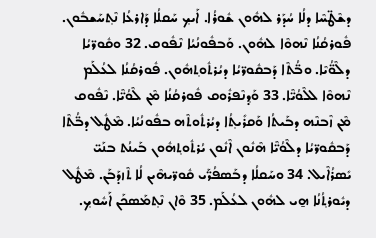ܕܫܶܛ̈ܚܶܐ ܕܠܳܐ ܚܳܕܰܪ ܠܗܽܘܢ ܫܽܘܪܳܐ. ܐܰܝܟ݂ ܚܰܩܠܳܐ ܕܰܐܪܥܳܐ ܢܶܬ݂ܚܰܫܒܽܘܢ. ܦܽܘܪܩܳܢܳܐ ܢܶܗܘܶܐ ܠܗܽܘܢ. ܘܰܒܦܽܘܢܳܝܳܐ ܢܶܦܽܘܩ. 32 ܘܩܽܘܖ̈ܝܳܐ ܕܠܶܘ̈ܳܝܶܐ. ܘܒ̈ܳܬܶܐ ܕܰܒܩܽܘܖ̈ܝܳܐ ܕܝܳܪܬܽܘܬ݂ܗܽܘܢ. ܦܽܘܪܩܳܢܳܐ ܠܥܳܠܰܡ ܢܶܗܘܶܐ ܠܠܶܘܳܝ̈ܶܐ. 33 ܘܰܕ݂ܢܶܦܪܽܘܩ ܦܽܘܪܩܳܢܳܐ ܡܶܢ ܠܶܘܳܝ̈ܶܐ. ܢܶܦܽܘܩ ܡܶܢ ܙܶܒܢܶܗ ܕܒܰܝܬܳܐ ܘܰܩܪܺܝܬ݂ܳܐ ܕܝܳܪܬܽܘܬܶܗ ܒܦܽܘܢܳܝܳܐ. ܡܶܛܽܠ ܕܒ̈ܳܬܶܐ ܕܰܒܩܽܘܖ̈ܝܳܐ ܕܠܶܘܳܝ̈ܶܐ ܗܶܢܽܘܢ ܐܶܢܽܘܢ ܝܳܪܬܽܘܬ݂ܗܽܘܢ ܒܰܝܢܳܬ ܒܢܰܝ̈ ܝܺܣܪܳܐܶܝܠ. 34 ܘܚܰܩܠܳܐ ܕܒܰܣܦܳܖ̈ܰܝ ܩܽܘܖ̈ܝܗܶܝܢ ܠܳܐ ܬܶܙܕܰܒܰܢ. ܡܶܛܽܠ ܕܝܽܘܪܬ݂ܳܢܳܐ ܗ̱ܝ ܠܗܽܘܢ ܠܥܳܠܰܡ. 35 ܘܶܐܢ ܢܶܬ݂ܡܰܣܟܰܢ ܐܰܚܽܘܟ݂.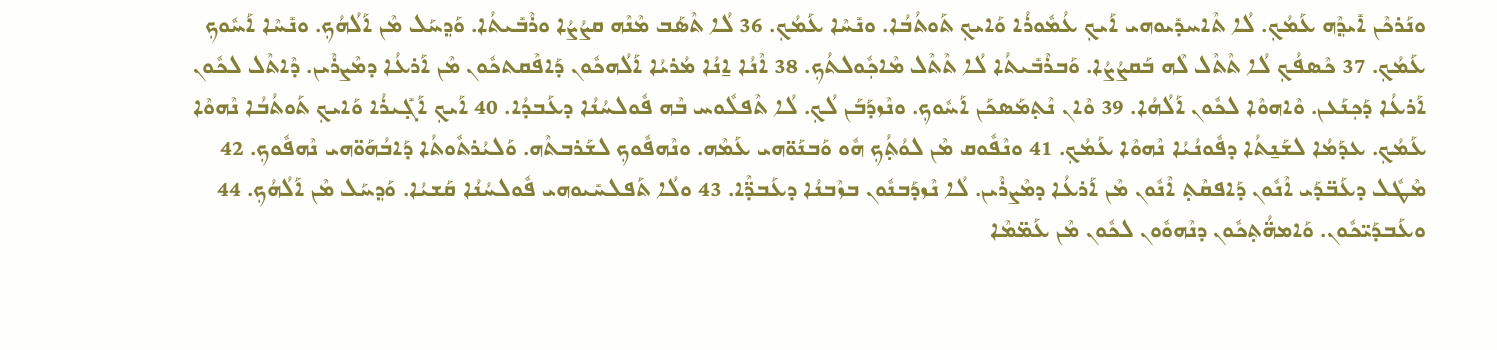ܘܢܰܪܟܶܢ ܐܺܝܕ݂ܶܗ ܥܰܡܳܟ݂. ܠܳܐ ܬܶܐܚܕܺܝܘܗܝ ܐܰܝܟ݂ ܥܳܡܽܘܪܳܐ ܘܰܐܝܟ݂ ܬܰܘܬܳܒܳܐ. ܘܢܺܚܶܐ ܥܰܡܳܟ݂. 36 ܠܳܐ ܬܶܣܰܒ ܡܶܢܶܗ ܩܨܳܨܳܐ ܘܪܶܒܺܝܬܳܐ. ܘܰܕ݂ܚܰܠ ܡܶܢ ܐܰܠܳܗܳܟ݂. ܘܢܺܚܶܐ ܐܰܚܽܘܟ݂ ܥܰܡܳܟ݂. 37 ܟܶܣܦܳܟ݂ ܠܳܐ ܬܶܬܶܠ ܠܶܗ ܒܰܩܨܳܨܳܐ. ܘܰܒܪܶܒܺܝܬܳܐ ܠܳܐ ܬܶܬܶܠ ܡܶܐܟ݂ܽܘܠܬܳܟ݂. 38 ܐܶܢܳܐ ܐ̱ܢܳܐ ܡܳܪܝܳܐ ܐܰܠܳܗܟܽܘܢ ܕܰܐܦܶܩܬܟܽܘܢ ܡܶܢ ܐܰܪܥܳܐ ܕܡܶܨܪܶܝܢ. ܕܶܐܬܶܠ ܠܟܽܘܢ ܐܰܪܥܳܐ ܕܰܟ݂ܢܰܥܢ. ܘܶܐܗܘܶܐ ܠܟܽܘܢ ܐܰ‌ܠܳܗܳܐ. 39 ܘܶܐܢ ܢܶܬ݂ܡܰܣܟܰܢ ܐܰܚܽܘܟ݂. ܘܢܶܙܕܰܒܰܢ ܠܳܟ݂. ܠܳܐ ܬܶܦܠܽܘܚ ܒܶܗ ܦܽܘܠܚܳܢܳܐ ܕܥܰܒܕܳܐ. 40 ܐܰܝܟ݂ ܐܰܓ݂ܺܝܪܳܐ ܘܰܐܝܟ݂ ܬܰܘܬܳܒܳܐ ܢܶܗܘܶܐ ܥܰܡܳܟ݂. ܥܕܰܡܳܐ ܠܫܰܢ̱ܬܳܐ ܕܦܽܘܢܳܝܳܐ ܢܶܗܘܶܐ ܥܰܡܳܟ݂. 41 ܘܢܶܦܽܘܩ ܡܶܢ ܠܘܳܬ݂ܳܟ݂ ܗܽܘ ܘܰܒܢܰܘ̈ܗܝ ܥܰܡܶܗ. ܘܢܶܗܦܽܘܟ݂ ܠܫܰܪܒܬܶܗ. ܘܰܠܝܳܪܬܽܘܬܳܐ ܕܰܐܒܳܗܰܘ̈ܗܝ ܢܶܗܦܽܘܟ݂. 42 ܡܶܛܽܠ ܕܥܰܒ̈ܕܰܝ ܐܶܢܽܘܢ ܕܰܐܦܩܶܬ݂ ܐܶܢܽܘܢ ܡܶܢ ܐܰܪܥܳܐ ܕܡܶܨܪܶܝܢ. ܠܳܐ ܢܶܙܕܰܒܢܽܘܢ ܒܙܶܒܢܳܐ ܕܥܰܒܕ̈ܶܐ. 43 ܘܠܳܐ ܬܰܦܠܚܺܝܘܗܝ ܦܽܘܠܚܳܢܳܐ ܩܰܫܝܳܐ. ܘܰܕ݂ܚܰܠ ܡܶܢ ܐܰܠܳܗܳܟ݂. 44 ܘܥܰܒܕܰܝ̈ܟܽܘܢ. ܘܰܐܡܗ̈ܳܬ݂ܟܽܘܢ ܕܢܶܗܘܽܘܢ ܠܟܽܘܢ ܡܶܢ ܥܰܡ̈ܡܶܐ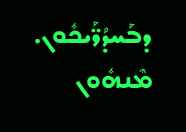ܕܒܰܚܕܳܖ̈ܰܝܟܽܘܢ. ܡܶܢܗܽܘܢ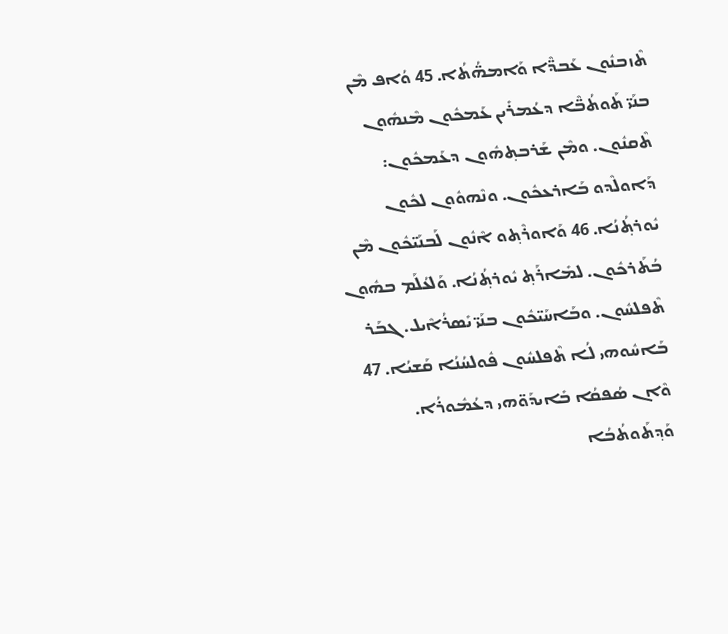ܬܶܙܒܢܽܘܢ ܥܰܒܕ̈ܶܐ ܘܰܐܡܗ̈ܳܬܳܐ. 45 ܘܳܐܦ ܡܶܢ ܒܢܰܝ̈ ܬܰܘܬܳܒ̈ܶܐ ܕܥܳܡܪܺܝܢ ܥܰܡܟܽܘܢ ܡܶܢܗܽܘܢ ܬܶܩܢܽܘܢ. ܘܡܶܢ ܫܰܪܒܬ݂ܗܽܘܢ ܕܥܰܡܟܽܘܢ: ܕܰܐܘܠܶܕܘ ܒܰܐܪܥܟܽܘܢ. ܘܢܶܗܘܽܘܢ ܠܟܽܘܢ ܝܽܘܪܬ݂ܳܢܳܐ. 46 ܘܰܐܘܪܶܬ݂ܘ ܐܶܢܽܘܢ ܠܰܒܢܰܝ̈ܟܽܘܢ ܡܶܢ ܒܳܬܰܪܟܽܘܢ. ܠܡܺܐܪܰܬ݂ ܝܽܘܪܬ݂ܳܢܳܐ. ܘܰܠܥܳܠܰܡ ܒܗܽܘܢ ܬܶܦܠܚܽܘܢ. ܘܒܰܐܚܰܝ̈ܟܽܘܢ ܒܢܰܝ̈ ܝܺܣܪܳܐܶܝܠ. ܓܒܰܪ ܒܰܐܚܽܘܗܝ ܠܳܐ ܬܶܦܠܚܽܘܢ ܦܽܘܠܚܳܢܳܐ ܩܰܫܝܳܐ. 47 ܘܶܐܢ ܣܳܦܩܳܐ ܒܺܐܝܕܰܘ̈ܗܝ ܕܥܳܡܽܘܪܳܐ. ܘܰܕ݂ܬܰܘܬܳܒܳܐ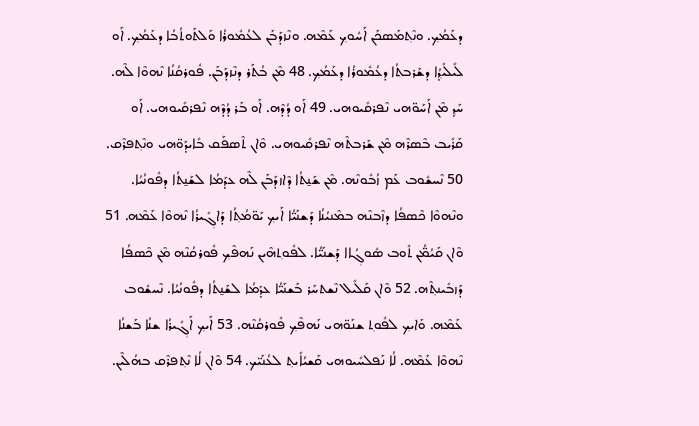ܕܥܰܡܳܟ݂. ܘܢܶܬ݂ܡܰܣܟܰܢ ܐܰܚܽܘܟ݂ ܥܰܡܶܗ. ܘܢܶܙܕܰܒܰܢ ܠܥܳܡܽܘܪܳܐ ܘܰܠܬܰܘܬܳܒܳܐ ܕܥܰܡܳܟ݂. ܐܰܘ ܠܺܝܠܺܝܕ݂ܳܐ ܕܫܰܪܒܬܳܐ ܕܥܳܡܽܘܪܳܐ ܕܥܰܡܳܟ݂. 48 ܡܶܢ ܒܳܬܰܪ ܕܢܶܙܕܰܒܰܢ. ܦܽܘܪܩܳܢܳܐ ܢܶܗܘܶܐ ܠܶܗ. ܚܰܕ݂ ܡܶܢ ܐܰܚܰܘ̈ܗܝ ܢܶܦܪܩܺܝܘܗܝ. 49 ܐܰܘ ܕܳܕܶܗ. ܐܰܘ ܒܰܪ ܕܳܕܶܗ ܢܶܦܪܩܺܝܘܗܝ. ܐܰܘ ܩܰܪܺܝܒ ܒܶܣܪܶܗ ܡܶܢ ܫܰܪܒܬܶܗ ܢܶܦܪܩܺܝܘܗܝ. ܘܶܐܢ ܬܶܣܦܰܩ ܒܺܐܝܕܰܘ̈ܗܝ ܘܢܶܬ݂ܦܪܶܩ. 50 ܢܶܚܫܽܘܒ ܥܰܡ ܙܳܒܽܘܢܶܗ. ܡܶܢ ܫܰܢ̱ܬܳܐ ܕܶܐܙܕܰܒܰܢ ܠܶܗ ܥܕܰܡܳܐ ܠܫܰܢ̱ܬܳܐ ܕܦܽܘܢܳܝܳܐ. ܘܢܶܗܘܶܐ ܟܶܣܦܳܐ ܕܙܶܒܢܶܗ ܒܡܶܢܝܳܢܳܐ ܕܰܫܢܰܝ̈ܳܐ ܐܰܝܟ݂ ܝܰܘ̈ܡܳܬ݂ܳܐ ܕܰܐܓ݂ܺܝܪܳܐ ܢܶܗܘܶܐ ܥܰܡܶܗ. 51 ܘܶܐܢ ܩܰܝܳܡ̈ܳܢ ܬܽܘܒ ܣܽܘܓ݂ܳܐܐ ܕܰܫܢܰܝ̈ܳܐ. ܠܦܽܘܬ݂ܗܶܝܢ ܢܰܗܦܶܟ݂ ܦܽܘܪܩܳܢܶܗ ܡܶܢ ܟܶܣܦܳܐ ܕܰܙܒܺܝܢܬ݂ܶܗ. 52 ܘܶܐܢ ܩܰܠܺܝܠ ܢܶܫܬܚܰܪ ܒܰܫܢܰܝ̈ܳܐ ܥܕܰܡܳܐ ܠܫܰܢ̱ܬܳܐ ܕܦܽܘܢܳܝܳܐ. ܢܶܚܫܽܘܒ ܥܰܡܶܗ. ܘܰܐܝܟ݂ ܠܦܽܘܬ݂ ܫܢܰܘ̈ܗܝ ܢܰܗܦܶܟ݂ ܦܽܘܪܩܳܢܶܗ. 53 ܐܰܝܟ݂ ܐܰܓ݂ܺܝܪܳܐ ܫܢܳܐ ܒܰܫܢܳܐ ܢܶܗܘܶܐ ܥܰܡܶܗ. ܠܳܐ ܢܰܦܠܚܺܝܘܗܝ ܩܰܫܝܳܐܺܝܬ݂ ܠܥܳܢܰܝ̈ܟ. 54 ܘܶܐܢ ܠܳܐ ܢܶܬ݂ܦܪܶܩ ܒܗܳܠܶܝܢ.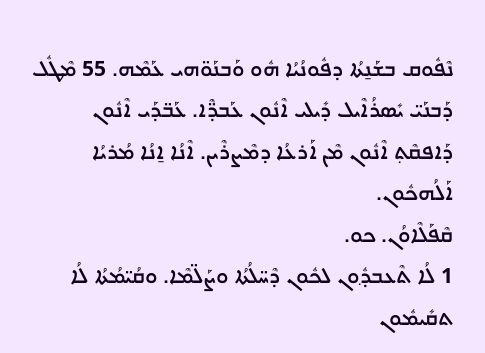ܢܶܦܽܘܩ ܒܫܰܢ̱ܬܳܐ ܕܦܽܘܢܳܝܳܐ ܗܽܘ ܘܰܒܢܰܘ̈ܗܝ ܥܰܡܶܗ. 55 ܡܶܛܽܠ ܕܰܒܢܰܝ̈ ܝܺܣܪܳܐܶܝܠ ܕܺܝܠܝ ܐܶܢܽܘܢ ܥܰܒܕ̈ܶܐ. ܥܰܒ̈ܕܰܝ ܐܶܢܽܘܢ ܕܰܐܦܩܶܬ݂ ܐܶܢܽܘܢ ܡܶܢ ܐܰܪܥܳܐ ܕܡܶܨܪܶܝܢ. ܐܶܢܳܐ ܐ̱ܢܳܐ ܡܳܪܝܳܐ ܐܰܠܳܗܟܽܘܢ.
ܩܶܦܰܠܶܐܘܳܢ. ܟܘ.
1 ܠܳܐ ܬܶܥܒܕ݂ܽܘܢ ܠܟܽܘܢ ܕܶܚ̈ܠܳܬܳܐ ܘܨܰܠ̈ܡܶܐ. ܘܩܳܝ̈ܡܳܬܳܐ ܠܳܐ ܬܩܺܝܡܽܘܢ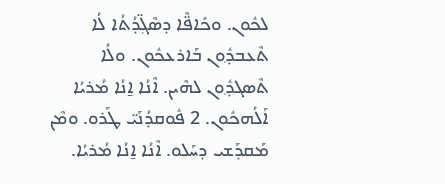ܠܟܽܘܢ. ܘܟܺܐܦ̈ܶܐ ܕܣܶܓ݂̈ܕܳܬܳܐ ܠܳܐ ܬܶܥܒܕ݂ܽܘܢ ܒܰܐܪܥܟܽܘܢ. ܘܠܳܐ ܬܶܣܓܕ݂ܽܘܢ ܠܗܶܝܢ. ܐܶܢܳܐ ܐ̱ܢܳܐ ܡܳܪܝܳܐ ܐܰܠܳܗܟܽܘܢ. 2 ܦܽܘܩܕܳܢܰܝ̈ ܛܰܪܘ. ܘܡܶܢ ܡܰܩܕܰܫܝ ܕܚܰܠܘ. ܐܶܢܳܐ ܐ̱ܢܳܐ ܡܳܪܝܳܐ.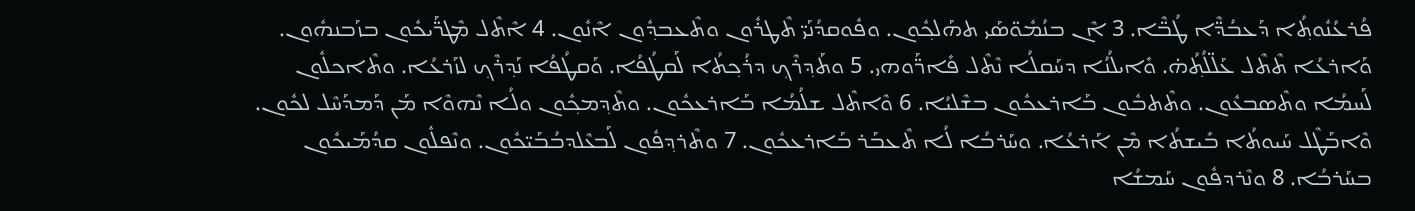ܦܳܪܥܳܢܽܘܬ݂ܳܐ ܕܰܥܒܳܕ̈ܶܐ ܛܳܒ̈ܶܐ. 3 ܐܶܢ ܒܢܳܡܽܘ̈ܣܰܝ ܬܗܰܠܟ݂ܽܘܢ. ܘܦܽܘܩܕܳܢܰܝ̈ ܬܶܛܪܽܘܢ ܘܬܶܥܒܕ݂ܽܘܢ ܐܶܢܽܘܢ. 4 ܐܶܬܶܠ ܡܶܛܖ̈ܰܝܟܽܘܢ ܒܙܰܒܢܗܽܘܢ. ܘܰܐܪܥܳܐ ܬܶܬܶܠ ܥܰܠ̈ܠܳܬ݂ܳܗ̇. ܘܺܐܝܠܳܢܳܐ ܕܚܰܩܠܳܐ ܢܶܬܶܠ ܦܺܐܖ̈ܰܘܗܝ. 5 ܘܬܰܕ݂ܪܶܟ݂ ܕܪܳܟ݂ܬܳܐ ܠܰܩܛܳܦܳܐ. ܘܰܩܛܳܦܳܐ ܢܰܕ݂ܪܶܟ݂ ܠܙܰܪܥܳܐ. ܘܬܶܐܟܠܽܘܢ ܠܰܚܡܳܐ ܘܬܶܣܒܥܽܘܢ. ܘܬܶܬܒܽܘܢ ܒܰܐܪܥܟܽܘܢ ܒܫܶܠܝܳܐ. 6 ܘܶܐܬܶܠ ܫܠܳܡܳܐ ܒܰܐܪܥܟܽܘܢ. ܘܬܶܕ݂ܡܟ݂ܽܘܢ ܘܠܳܐ ܢܶܗܘܶܐ ܡܰܢ ܕܰܡܕܰܚܶܠ ܠܟܽܘܢ. ܘܶܐܒܰܛܶܠ ܚܰܝܘܬܳܐ ܒܺܝܫܬܳܐ ܡܶܢ ܐܰܪܥܳܐ. ܘܚܰܪܒܳܐ ܠܳܐ ܬܶܥܒܰܪ ܒܰܐܪܥܟܽܘܢ. 7 ܘܬܶܪܕ݂ܦܽܘܢ ܠܰܒܥܶܠܕܒܳܒܰܝ̈ܟܽܘܢ. ܘܢܶܦܠܽܘܢ ܩܕܳܡܰܝܟܽܘܢ ܒܚܰܪܒܳܐ. 8 ܘܢܶܪܕܦܽܘܢ ܚܰܡܫܳܐ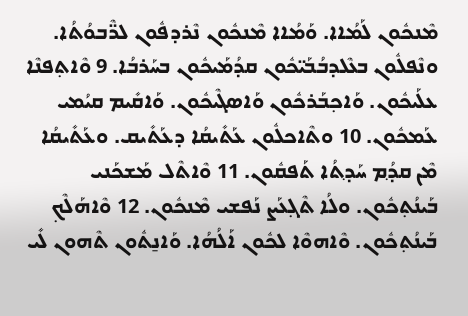ܡܶܢܟܽܘܢ ܠܰܡܳܐܐ. ܘܰܡܳܐܐ ܡܶܢܟܽܘܢ ܢܶܪܕܦܽܘܢ ܠܖ̈ܶܒܘܳܬܳܐ. ܘܢܶܦܠܽܘܢ ܒܥܶܠܕܒܳܒܰܝ̈ܟܽܘܢ ܩܕܳܡܰܝܟܽܘܢ ܒܚܰܪܒܳܐ. 9 ܘܶܐܬ݂ܦܢܶܐ ܥܠܰܝܟܽܘܢ. ܘܰܐܟ݂ܒܰܪܟܽܘܢ ܘܰܐܣܓܶܝܟܽܘܢ. ܘܰܐܩܺܝܡ ܩܝܳܡܝ ܥܰܡܟܽܘܢ. 10 ܘܬܶܐܟܠܽܘܢ ܥܰܬܺܝܩܳܐ ܕܥܰܬܺܝܩ. ܘܥܰܬܺܝܩܳܐ ܡܶܢ ܩܕ݂ܳܡ ܚܰܕ݂ܬܳܐ ܬܰܦܩܽܘܢ. 11 ܘܶܐܬܶܠ ܡܰܫܟܰܢܝ ܒܰܝܢܳܬ݂ܟܽܘܢ. ܘܠܳܐ ܬܶܓ݂ܥܰܨ ܢܰܦܫܝ ܡܶܢܟܽܘܢ. 12 ܘܶܐܗܰܠܶܟ݂ ܒܰܝܢܳܬ݂ܟܽܘܢ. ܘܶܐܗܘܶܐ ܠܟܽܘܢ ܐܰ‌ܠܳܗܳܐ. ܘܰܐܢ̱ܬܽܘܢ ܬܶܗܘܢ ܠܺܝ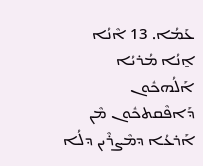ܥܰܡܳܐ. 13 ܐܶܢܳܐ ܐ̱ܢܳܐ ܡܳܪܝܳܐ ܐܰܠܳܗܟܽܘܢ ܕܰܐܦܶܩܬܟܽܘܢ ܡܶܢ ܐܰܪܥܳܐ ܕܡܶܨܪܶܝܢ ܕܠܳܐ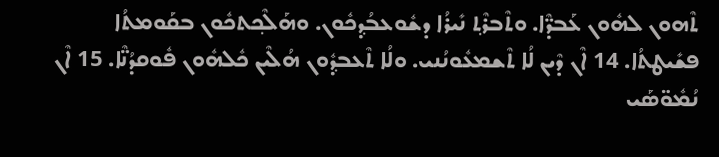ܬܶܗܘܢ ܠܗܽܘܢ ܥܰܒܕ̈ܶܐ. ܘܬܶܒܪܶܬ݂ ܢܺܝܪܳܐ ܕܫܽܘܥܒܳܕ݂ܟܽܘܢ. ܘܗܰܠܶܟ݂ܬܟܽܘܢ ܒܩܰܘܡܬܳܐ ܦܫܺܝܛܬܳܐ. 14 ܐܶܢ ܕܶܝܢ ܠܳܐ ܬܶܫܡܥܽܘܢܳܢܝ. ܘܠܳܐ ܬܶܥܒܕ݂ܽܘܢ ܗܳܠܶܝܢ ܟܽܠܗܽܘܢ ܦܽܘܩܕܳܢ̈ܶܐ. 15 ܐܶܢ ܢܳܡܽܘ̈ܣܰܝ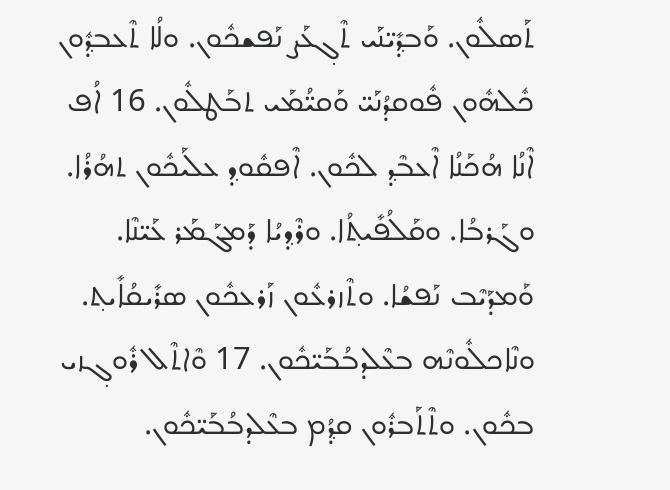ܬܰܣܠܽܘܢ. ܘܰܒܕ݂ܺܝ̈ܢܰܝ ܬܶܓ݂ܥܰܨ ܢܰܦܫܟܽܘܢ. ܘܠܳܐ ܬܶܥܒܕ݂ܽܘܢ ܟܽܠܗܽܘܢ ܦܽܘܩܕܳܢܰܝ̈ ܘܰܩܝ̈ܳܡܰܝ ܬܒܰܛܠܽܘܢ. 16 ܐܳܦ ܐܶܢܳܐ ܗܳܟܰܢܳܐ ܐܶܥܒܶܕ݂ ܠܟܽܘܢ. ܐܶܦܩܽܘܕ݂ ܥܠܰܝܟܽܘܢ ܬܗܳܪܳܐ. ܘܓܰܪܒܳܐ. ܘܩܰܠܳܦܺܝܬ݂ܳܐ. ܘܪܶܕ݂ܝܳܐ ܕܰܡܓܰܡܰܪ ܥܰܝ̈ܢܶܐ. ܘܰܡܕܰܝܶܒ ܢܰܦܫܳܐ. ܘܬܶܙܪܥܽܘܢ ܙܰܪܥܟܽܘܢ ܣܪܺܝܩܳܐܺܝܬ݂. ܘܢܶܐܟܠܽܘܢܶܗ ܒܥܶܠܕܒܳܒܰܝ̈ܟܽܘܢ. 17 ܘܶܐܬܶܠ ܪܽܘܓ݂ܙܝ ܒܟܽܘܢ. ܘܬܶܬܰܒܪܽܘܢ ܩܕ݂ܳܡ ܒܥܶܠܕܒܳܒܰܝ̈ܟܽܘܢ.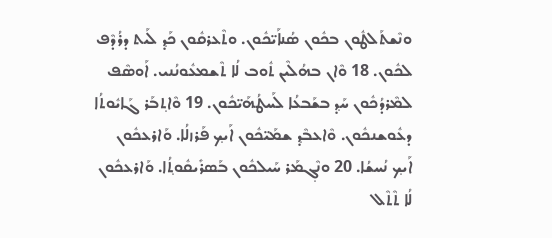ܘܢܶܫܬܰܠܛܽܘܢ ܒܟܽܘܢ ܣܳܢܐܰܝ̈ܟܽܘܢ. ܘܬܶܥܪܩܽܘܢ ܟܰܕ݂ ܠܰܝܬ ܕܪܳܕܶܦ ܠܟܽܘܢ. 18 ܘܶܐܢ ܒܗܳܠܶܝܢ ܬܽܘܒ ܠܳܐ ܬܶܫܡܥܽܘܢܳܢܝ. ܐܰܘܣܶܦ ܠܡܶܪܕܳܟܽܘܢ ܚܰܕ݂ ܒܫܰܒܥܳܐ ܠܰܚܛܳܗܰܝ̈ܟܽܘܢ. 19 ܘܶܐܬ݂ܒܰܪ ܓܰܐܝܽܘܬܳܐ ܕܥܽܘܫܢܟܽܘܢ. ܘܶܐܥܒܶܕ݂ ܫܡܰܝ̈ܟܽܘܢ ܐܰܝܟ݂ ܦܰܪܙܠܳܐ. ܘܰܐܪܥܟܽܘܢ ܐܰܝܟ݂ ܢܳܚܫܳܐ. 20 ܘܢܶܓ݂ܡܰܪ ܚܰܝܠܟܽܘܢ ܒܰܣܪܺܝܩܽܘܬ݂ܳܐ. ܘܰܐܪܥܟܽܘܢ ܠܳܐ ܬܶܬܶܠ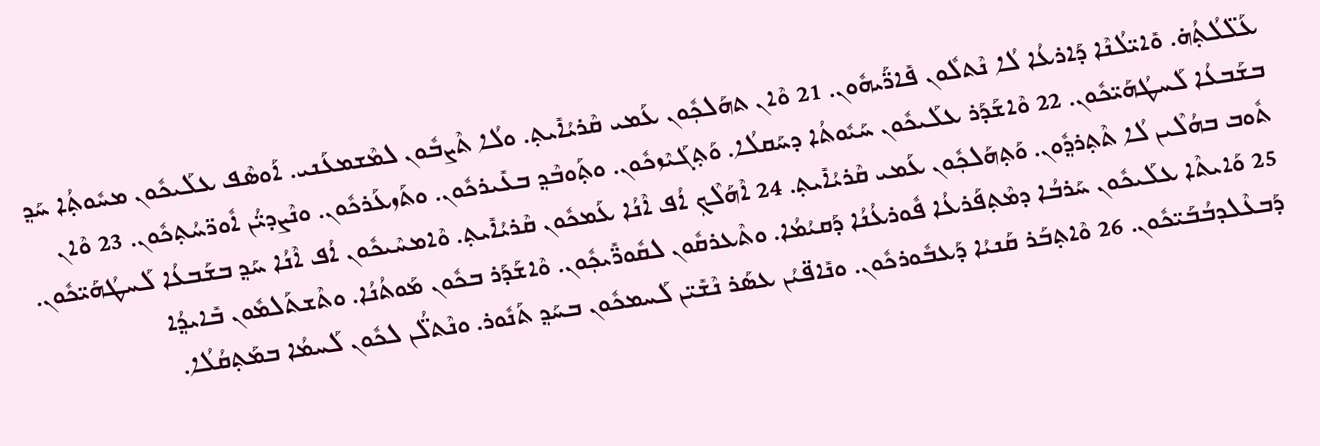ܥܰܠ̈ܠܳܬ݂ܳܗ̇. ܘܺܐܝ̈ܠܳܢܶܐ ܕܰܐܪܥܳܐ ܠܳܐ ܢܶܬܠܽܘܢ ܦܺܐܖ̈ܰܝܗܽܘܢ. 21 ܘܶܐܢ ܬܗܰܠܟ݂ܽܘܢ ܥܰܡܝ ܩܶܪܝܳܐܺܝܬ݂. ܘܠܳܐ ܬܶܨܒܽܘܢ ܠܡܶܫܡܥܰܢܝ. ܐܰܘܣܶܦ ܥܠܰܝܟܽܘܢ ܡܚܽܘܬ݂ܳܐ ܚܰܕ݂ ܒܫܰܒܥܳܐ ܠܰܚܛܳܗܰܝ̈ܟܽܘܢ. 22 ܘܶܐܫܰܕܰܪ ܥܠܰܝܟܽܘܢ ܚܰܝܽܘܬܳܐ ܕܚܰܩܠܳܐ. ܘܰܬ݂ܓܰܝܶܙܟܽܘܢ. ܘܬ݂ܰܘܒܶܕ݂ ܒܥܺܝܪܟܽܘܢ. ܘܬܰܙܥܰܪܟܽܘܢ. ܘܢܶܨܕܝ̈ܳܢ ܐܽܘܖ̈ܚܳܬ݂ܟܽܘܢ. 23 ܘܶܐܢ ܬܽܘܒ ܒܗܳܠܶܝܢ ܠܳܐ ܬܶܬ݂ܪܕ݂ܽܘܢ. ܘܰܬ݂ܗܰܠܟ݂ܽܘܢ ܥܰܡܝ ܩܶܪܝܳܐܺܝܬ݂. 24 ܐܶܗܰܠܶܟ݂ ܐܳܦ ܐܶܢܳܐ ܥܰܡܟܽܘܢ ܩܶܪܝܳܐܺܝܬ݂. ܘܶܐܡܚܶܝܟܽܘܢ ܐܳܦ ܐܶܢܳܐ ܚܰܕ݂ ܒܫܰܒܥܳܐ ܠܰܚܛܳܗܰܝ̈ܟܽܘܢ. 25 ܘܰܐܝܬܶܐ ܥܠܰܝܟܽܘܢ ܚܰܪܒܳܐ ܕܡܶܬ݂ܦܰܪܥܳܐ ܦܽܘܪܥܳܢܳܐ ܕܰܩܝܳܡܳܐ. ܘܬܶܥܪܩܽܘܢ ܠܩܽܘܖ̈ܺܝܟ݂ܽܘܢ. ܘܶܐܫܰܕܰܪ ܒܟܽܘܢ ܡܰܘܬܳܢܳܐ. ܘܬܶܫܬܰܠܡܽܘܢ ܒܺܐܝܕ݂ܳܐ ܕܰܒܥܶܠܕܒܳܒܰܝ̈ܟܽܘܢ. 26 ܘܶܐܬ݂ܒܰܪ ܩܰܢܝܳܐ ܕܰܥܒܽܘܪܟܽܘܢ. ܘܢܺܐܦ̈ܝܳܢ ܥܣܰܪ ܢܶܫܺܝ̈ܢ ܠܰܚܡܟܽܘܢ ܒܚܰܕ݂ ܬܰܢܽܘܪ. ܘܢܶܬܠ̈ܳܢ ܠܟܽܘܢ ܠܰܚܡܳܐ ܒܡܰܬ݂ܩܳܠܳܐ.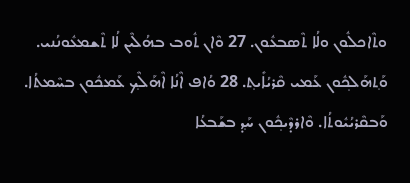ܘܬܶܐܟܠܽܘܢ ܘܠܳܐ ܬܶܣܒܥܽܘܢ. 27 ܘܶܐܢ ܬܽܘܒ ܒܗܳܠܶܝܢ ܠܳܐ ܬܶܫܡܥܽܘܢܳܢܝ. ܘܰܬ݂ܗܰܠܟ݂ܽܘܢ ܥܰܡܝ ܩܶܪܝܳܐܺܝܬ݂. 28 ܘܳܐܦ ܐܶܢܳܐ ܐܶܗܰܠܶܟ݂ ܥܰܡܟܽܘܢ ܒܚܶܡܬܳܐ. ܘܰܒܩܶܪܝܳܝܽܘܬܳܐ. ܘܶܐܪܕܶܝܟ݂ܽܘܢ ܚܰܕ݂ ܒܫܰܒܥܳܐ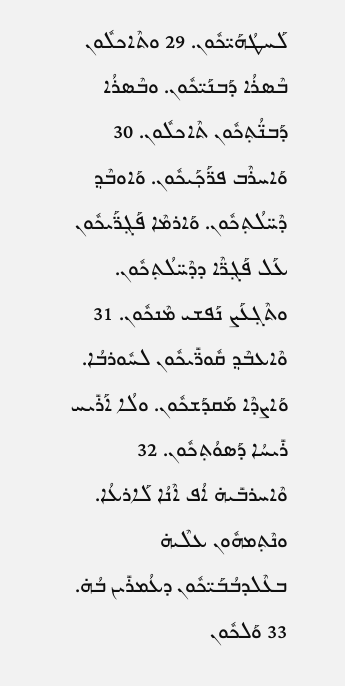ܠܰܚܛܳܗܰܝ̈ܟܽܘܢ. 29 ܘܬܶܐܟܠܽܘܢ ܒܶܣܪܳܐ ܕܰܒܢܰܝ̈ܟܽܘܢ. ܘܒܶܣܪܳܐ ܕܰܒܢ̈ܳܬ݂ܟܽܘܢ ܬܶܐܟܠܽܘܢ. 30 ܘܰܐܚܪܶܒ ܦܖ̈ܰܟ݂ܰܝܟܽܘܢ. ܘܰܐܘܒܶܕ݂ ܕܶܚ̈ܠܳܬ݂ܟܽܘܢ. ܘܰܐܪܡܶܐ ܦܰܓ݂ܖ̈ܰܝܟܽܘܢ ܥܰܠ ܦܰܓ݂ܖ̈ܶܐ ܕܕܶܚ̈ܠܳܬ݂ܟܽܘܢ. ܘܬܶܓ݂ܥܰܨ ܢܰܦܫܝ ܡܶܢܟܽܘܢ. 31 ܘܶܐܥܒܶܕ݂ ܩܽܘܖ̈ܺܝܟܽܘܢ ܠܚܽܘܪܒܳܐ. ܘܰܐܨܕܶܐ ܡܰܩܕܰܫܟܽܘܢ. ܘܠܳܐ ܐܰܪܺܝܚ ܪܺܝܚܳܐ ܕܰܣܘܳܬ݂ܟܽܘܢ. 32 ܘܶܐܚܪܒܺܝܗ̇ ܐܳܦ ܐܶܢܳܐ ܠܰܐܪܥܳܐ. ܘܢܶܬ݂ܡܗܽܘܢ ܥܠܶܝܗ̇ ܒܥܶܠܕܒܳܒܰܝ̈ܟܽܘܢ ܕܥܳܡܪܺܝܢ ܒܳܗ̇. 33 ܘܰܠܟܽܘܢ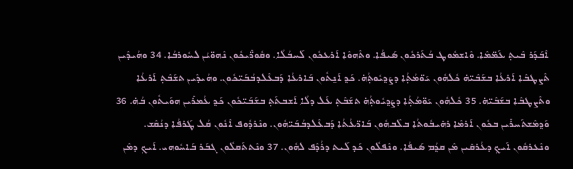ܐܶܒܰܕܰܪ ܒܶܝܬ݂ ܥܰܡ̈ܡܶܐ. ܘܶܐܫܡܽܘܛ ܒܳܬܰܪܟܽܘܢ ܣܰܝܦܳܐ. ܘܬܶܗܘܶܐ ܐܰܪܥܟܽܘܢ ܠܰܚܒܳܠܳܐ. ܘܩܽܘܖ̈ܺܝܟܽܘܢ ܢܶܗܘ̈ܝܳܢ ܠܚܽܘܪܒܳܐ. 34 ܘܗܳܝܕܶܝܢ ܬܶܨܛܒܶܐ ܐܰܪܥܳܐ ܒܫܰܒܶܝ̈ܗ̇ ܟܽܠܗܽܘܢ ܝܰܘ̈ܡܳܬ݂ܳܐ ܕܨܰܕ݂ܝܽܘܬ݂ܳܗ̇. ܟܰܕ݂ ܐܰܢ̱ܬܽܘܢ ܒܰܐܪܥܳܐ ܕܰܒܥܶܠܕܒܳܒܰܝ̈ܟܽܘܢ. ܘܗܳܝܕܶܝܢ ܬܫܰܒܶܬ݂ ܐܰܪܥܳܐ ܘܬܶܨܛܒܶܐ ܒܫܰܒܶܝ̈ܗ̇. 35 ܟܽܠܗܽܘܢ ܝܰܘ̈ܡܳܬ݂ܳܐ ܕܨܰܕ݂ܝܽܘܬ݂ܳܗ̇ ܬܫܰܒܶܬ݂ ܥܰܠ ܕܠܳܐ ܐܰܫܒܬܰܬ݂ ܒܫܰܒܰܝ̈ܟܽܘܢ ܟܰܕ݂ ܥܳܡܪܺܝܢ ܗܘܰܝܬܽܘܢ ܒܳܗ̇. 36 ܘܰܕ݂ܡܶܫܬܰܚܪܺܝܢ ܒܟܽܘܢ ܐܰܪܡܶܐ ܪܗܺܝܒܽܘܬܳܐ ܒܠܶܒܗܽܘܢ ܒܰܐܖ̈ܥܳܬܳܐ ܕܰܒܥܶܠܕܒܳܒܰܝ̈ܗܽܘܢ. ܘܢܶܪܕܽܘܦ ܐܶܢܽܘܢ ܩܳܠ ܛܰܪܦܳܐ ܕܢܳܩܶܫ. ܘܢܶܥܪܩܽܘܢ ܐܰܝܟ݂ ܕܥܳܪܩܺܝܢ ܡܶܢ ܩܕ݂ܳܡ ܣܰܝܦܳܐ. ܘܢܶܦܠܽܘܢ ܟܰܕ ܠܰܝܬ ܕܪܳܕܶܦ ܠܗܽܘܢ. 37 ܘܢܶܬܬܰܩܠܽܘܢ ܓܒܰܪ ܒܰܐܚܽܘܗܝ. ܐܰܝܟ݂ ܕܡܶܢ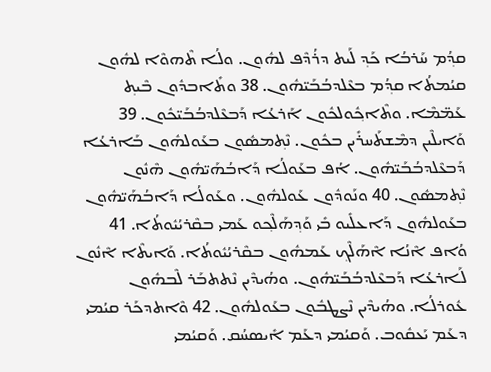ܩܕ݂ܳܡ ܚܰܪܒܳܐ ܟܰܕ݂ ܠܰܝܬ ܕܪܳܕܶܦ ܠܗܽܘܢ. ܘܠܳܐ ܬܶܗܘܶܐ ܠܗܽܘܢ ܩܝܳܡܬܳܐ ܩܕ݂ܳܡ ܒܥܶܠܕܒܳܒܰܝ̈ܗܽܘܢ. 38 ܘܬܺܐܒܕܽܘܢ ܒܶܝܬ݂ ܥܰܡ̈ܡܶܐ. ܘܬܶܐܟ݂ܽܘܠܟܽܘܢ ܐܰܪܥܳܐ ܕܰܒܥܶܠܕܒܳܒܰܝ̈ܟܽܘܢ. 39 ܘܰܐܝܠܶܝܢ ܕܡܶܫܬܰܚܪܺܝܢ ܒܟܽܘܢ. ܢܶܬ݂ܡܣܽܘܢ ܒܥܰܘܠܗܽܘܢ ܒܰܐܪܥܳܐ ܕܰܒܥܶܠܕܒܳܒܰܝ̈ܗܽܘܢ. ܐܳܦ ܒܥܰܘܠܳܐ ܕܰܐܒܳܗܰܝ̈ܗܽܘܢ ܗܶܢܽܘܢ ܢܶܬ݂ܡܣܽܘܢ. 40 ܘܢܰܘܕܽܘܢ ܥܰܘܠܗܽܘܢ. ܘܥܰܘܠܳܐ ܕܰܐܒܳܗܰܝ̈ܗܽܘܢ ܒܥܰܘܠܗܽܘܢ ܕܰܐܥܠܺܝܘ ܒܺܝ ܘܰܕ݂ܗܰܠܶܟ݂ܘ ܥܰܡܝ ܒܩܶܪܝܳܝܽܘܬܳܐ. 41 ܘܳܐܦ ܐܶܢܳܐ ܐܶܗܰܠܶܟ݂ ܥܰܡܗܽܘܢ ܒܩܶܪܝܳܝܽܘܬܳܐ. ܘܰܐܝܬܶܐ ܐܶܢܽܘܢ ܠܰܐܪܥܳܐ ܕܰܒܥܶܠܕܒܳܒܰܝ̈ܗܽܘܢ. ܘܗܳܝܕܶܝܢ ܢܶܬܬܒܰܪ ܠܶܒܗܽܘܢ ܥܽܘܪܠܳܐ. ܘܗܳܝܕܶܝܢ ܢܶܨܛܒܽܘܢ ܒܥܰܘܠܗܽܘܢ. 42 ܘܶܐܬܕܟܰܪ ܩܝܳܡܝ ܕܥܰܡ ܝܰܥܩܽܘܒ. ܘܰܩܝܳܡܝ ܕܥܰܡ ܐܺܝܣܚܳܩ. ܘܰܩܝܳܡܝ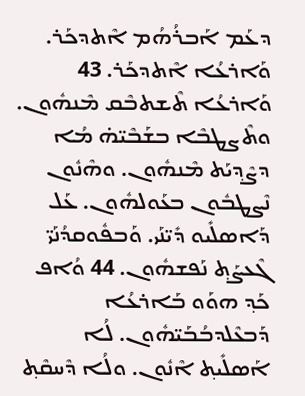ܕܥܰܡ ܐܰܒܪܳܗܳܡ ܐܶܬܕܟܰܪ. ܘܰܐܪܥܳܐ ܐܶܬܕܟܰܪ. 43 ܘܰܐܪܥܳܐ ܬܶܫܬܒܶܩ ܡܶܢܗܽܘܢ. ܘܬܶܨܛܒܶܐ ܒܫܰܒܶܝ̈ܗ̇ ܡܳܐ ܕܨܶܕ݂ܝܰܬ ܡܶܢܗܽܘܢ. ܘܗܶܢܽܘܢ ܢܶܨܛܒܽܘܢ ܒܥܰܘܠܗܽܘܢ. ܥܰܠ ܕܰܐܣܠܺܝܘ ܕܺܝ̈ܢܰܝ. ܘܰܒܦܽܘܩܕܳܢܰܝ̈ ܓܶܥܨܰܬ݂ ܢܰܦܫܗܽܘܢ. 44 ܘܳܐܦ ܟܰܕ݂ ܗܘܰܘ ܒܰܐܪܥܳܐ ܕܰܒܥܶܠܕܒܳܒܰܝ̈ܗܽܘܢ. ܠܳܐ ܐܰܣܠܺܝܬ݂ ܐܶܢܽܘܢ. ܘܠܳܐ ܕܶܚܩܶܬ݂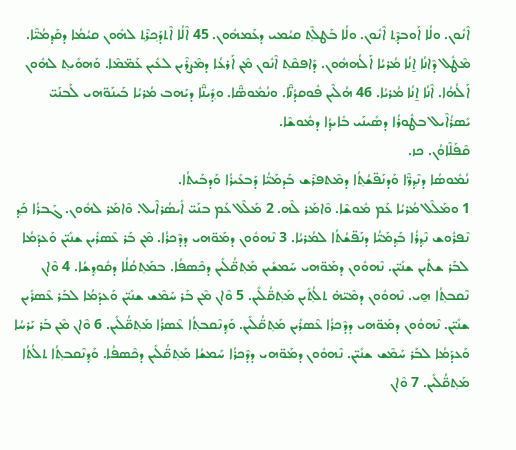ܐܶܢܽܘܢ. ܘܠܳܐ ܐܰܘܒܕܶܬ݂ ܐܶܢܽܘܢ. ܘܠܳܐ ܒܰܛܠܶܬ݂ ܩܝܳܡܝ ܕܥܰܡܗܽܘܢ. 45 ܐܶܠܳܐ ܐܶܬܕܰܟ݂ܪܶܬ݂ ܠܗܽܘܢ ܩܝܳܡܳܐ ܕܩܰܕ݂ܡܳܝ̈ܶܐ. ܡܶܛܽܠ ܕܶܐܢܳܐ ܐ̱ܢܳܐ ܡܳܪܝܳܐ ܐܰܠܳܗܗܽܘܢ. ܕܰܐܦܩܶܬ݂ ܐܶܢܽܘܢ ܡܶܢ ܐܰܪܥܳܐ ܕܡܶܨܪܶܝܢ ܠܥܺܝܢ ܥܰܡ̈ܡܶܐ. ܘܰܗܘܺܝܬ݂ ܠܗܽܘܢ ܐܰ‌ܠܳܗܳܐ. ܐܶܢܳܐ ܐ̱ܢܳܐ ܡܳܪܝܳܐ. 46 ܗܳܠܶܝܢ ܦܽܘܩܕܳܢ̈ܶܐ. ܘܢܳܡܽܘܣ̈ܶܐ. ܘܕ݂ܺܝܢ̈ܶܐ ܕܝܰܗܒ ܡܳܪܝܳܐ ܒܰܝܢܰܘ̈ܗܝ ܠܰܒܢܰܝ̈ ܝܺܣܪܳܐܶܝܠ ܒܛܽܘܪܳܐ ܕܣܺܝܢܰܝ ܒܺܐܝܕ݂ܳܐ ܕܡܽܘܫܶܐ.
ܩܶܦܰܠܶܐܘܳܢ. ܟܙ.
ܢܳܡܽܘܣܳܐ ܕܢܶܕ݂ܖ̈ܶܐ ܘܰܕܢܰܦ̈ܫܳܬ݂ܳܐ ܕܡܶܬܦܪܶܫ ܒܰܕܡܰܝ̈ܳܐ ܕܰܒܥܺܝܪܳܐ ܘܰܕܒܰܝܬܳܐ.
1 ܘܡܰܠܶܠ ܡܳܪܝܳܐ ܥܰܡ ܡܽܘܫܶܐ. ܘܶܐܡܰܪ ܠܶܗ. 2 ܡܰܠܶܠ ܥܰܡ ܒܢܰܝ̈ ܐܺܝܣܳܪܐܶܝܠ. ܘܶܐܡܰܪ ܠܗܽܘܢ. ܓܰܒܪܳܐ ܟܰܕ݂ ܢܶܦܪܽܘܫ ܢܶܕ݂ܪܳܐ ܒܰܕ݂ܡܰܝ̈ܳܐ ܕܢܰܦ̈ܫܳܬܳܐ ܠܡܳܪܝܳܐ. 3 ܢܶܗܘܽܘܢ ܕܡܰܘ̈ܗܝ ܕܕܶܟܪܳܐ. ܡܶܢ ܒܰܪ ܥܶܣܪܺܝܢ ܫܢܺܝ̈ܢ ܘܰܥܕܰܡܳܐ ܠܒܰܪ ܫܬܺܝܢ ܫܢܺܝ̈ܢ. ܢܶܗܘܽܘܢ ܕܡܰܘ̈ܗܝ ܚܰܡܫܺܝܢ ܡܰܬ݂ܩ̈ܳܠܺܝܢ ܕܟܶܣܦܳܐ. ܒܡܰܬ݂ܩܳܠܳܐ ܕܩܽܘܕ݂ܫܳܐ. 4 ܘܶܐܢ ܢܶܩܒܬ݂ܳܐ ܗ̱ܝ. ܢܶܗܘܽܘܢ ܕܡܶܝ̈ܗ̇ ܬܠܳܬ݂ܺܝܢ ܡܰܬ݂ܩ̈ܳܠܺܝܢ. 5 ܘܶܐܢ ܡܶܢ ܒܰܪ ܚܰܡܶܫ ܫܢܺܝ̈ܢ ܘܰܥܕܰܡܳܐ ܠܒܰܪ ܥܶܣܪܺܝܢ ܫܢܺܝ̈ܢ. ܢܶܗܘܽܘܢ ܕܡܰܘ̈ܗܝ ܕܕܶܟܪܳܐ ܥܶܣܪܺܝܢ ܡܰܬ݂ܩ̈ܳܠܺܝܢ. ܘܰܕ݂ܢܶܩܒܬ݂ܳܐ ܥܶܣܪܳܐ ܡܰܬ݂ܩ̈ܳܠܺܝܢ. 6 ܘܶܐܢ ܡܶܢ ܒܰܪ ܝܰܪܚܳܐ ܘܰܥܕܰܡܳܐ ܠܒܰܪ ܚܰܡܶܫ ܫܢܺܝ̈ܢ. ܢܶܗܘܽܘܢ ܕܡܰܘ̈ܗܝ ܕܕܶܟܪܳܐ ܚܰܡܫܳܐ ܡܰܬ݂ܩ̈ܳܠܺܝܢ ܕܟܶܣܦܳܐ. ܘܰܕ݂ܢܶܩܒܬ݂ܳܐ ܬܠܳܬܳܐ ܡܰܬ݂ܩ̈ܳܠܺܝܢ. 7 ܘܶܐܢ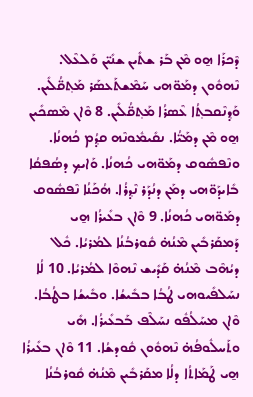ܕܶܟܪܰܐ ܗ̱ܘ ܡܶܢ ܒܰܪ ܫܬܺܝܢ ܫܢܺܝ̈ܢ ܘܰܠܥܶܠ. ܢܶܗܘܽܘܢ ܕܡܰܘ̈ܗܝ ܚܰܡܶܫܬܰܥܣܰܪ ܡܰܬ݂ܩ̈ܳܠܺܝܢ. ܘܰܕ݂ܢܶܩܒܬ݂ܳܐ ܥܶܣܪܳܐ ܡܰܬ݂ܩ̈ܳܠܺܝܢ. 8 ܘܶܐܢ ܡܶܣܟܺܝܢ ܗ̱ܘ ܡܶܢ ܕܡܰܝ̈ܳܐ. ܢܩܺܝܡܽܘܢܶܗ ܩܕ݂ܳܡ ܟܳܗܢܳܐ. ܘܢܶܦܣܽܘܩ ܕܡܰܘ̈ܗܝ ܟܳܗܢܳܐ. ܘܰܐܝܟ݂ ܕܣܳܦܩܳܐ ܒܺܐܝܕܰܘ̈ܗܝ ܕܡܰܢ ܕܢܳܕܰܪ ܢܶܕ݂ܪܳܐ. ܗܳܟܰܢܳܐ ܢܶܦܣܽܘܩ ܕܡܰܘ̈ܗܝ ܟܳܗܢܳܐ. 9 ܘܶܐܢ ܒܥܺܝܪܳܐ ܗ̱ܝ ܕܰܡܩܰܪܒܺܝܢ ܡܶܢܳܗ̇ ܩܽܘܪܒܳܢܳܐ ܠܡܳܪܝܳܐ. ܟܽܠ ܕܝܳܗܶܒ ܡܶܢܳܗ̇ ܩܰܕܺܝܫ ܢܶܗܘܶܐ ܠܡܳܪܝܳܐ. 10 ܠܳܐ ܢܚܰܠܦܺܝܘܗܝ ܛܳܒܳܐ ܒܒܺܝܫܳܐ. ܘܒܺܝܫܳܐ ܒܛܳܒܳܐ. ܘܶܐܢ ܡܚܰܠܳܦܽܘ ܢܚܰܠܶܦ ܒܰܒܥܺܝܪܳܐ. ܗܺܝ ܘܬܰܚܠܽܘܦܳܗ̇ ܢܶܗܘܽܘܢ ܩܽܘܕܫܳܐ. 11 ܘܶܐܢ ܒܥܺܝܪܳܐ ܗ̱ܝ ܛܰܡܰܐܬܳܐ ܕܠܳܐ ܡܩܰܪܒܺܝܢ ܡܶܢܳܗ̇ ܩܽܘܪܒܳܢܳܐ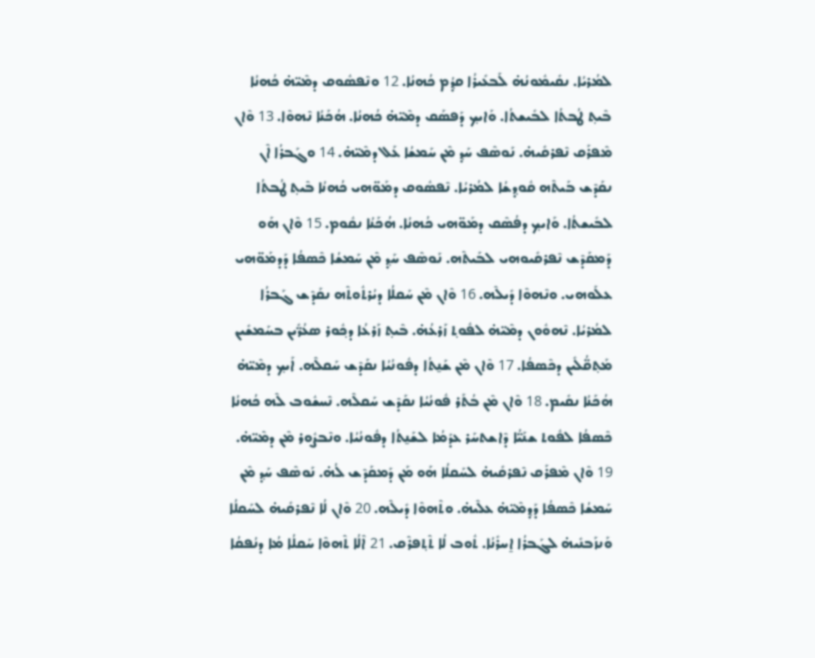ܠܡܳܪܝܳܐ. ܢܩܺܝܡܽܘܢܳܗ̇ ܠܰܒܥܺܝܪܳܐ ܩܕ݂ܳܡ ܟܳܗܢܳܐ. 12 ܘܢܶܦܣܽܘܩ ܕܡܶܝ̈ܗ̇ ܟܳܗܢܳܐ ܒܶܝܬ݂ ܛܳܒܬܳܐ ܠܒܺܝܫܬܳܐ. ܘܰܐܝܟ݂ ܕܰܦܣܰܩ ܕܡܶܝ̈ܗ̇ ܟܳܗܢܳܐ. ܗܳܟܰܢܳܐ ܢܶܗܘܶܐ. 13 ܘܶܐܢ ܡܶܦܪܰܩ ܢܶܦܪܩܺܝܗ̇. ܢܰܘܣܶܦ ܚܰܕ݂ ܡܶܢ ܚܰܡܫܳܐ ܥܰܠ ܕܡܶܝ̈ܗ̇. 14 ܘܓܰܒܪܳܐ ܐܶܢ ܢܩܰܕܶܫ ܒܰܝܬܶܗ ܩܽܘܕ݂ܫܳܐ ܠܡܳܪܝܳܐ. ܢܶܦܣܽܘܩ ܕܡܰܘ̈ܗܝ ܟܳܗܢܳܐ ܒܶܝܬ݂ ܛܳܒܬܳܐ ܠܒܺܝܫܬܳܐ. ܘܰܐܝܟ݂ ܕܦܳܣܶܩ ܕܡܰܘ̈ܗܝ ܟܳܗܢܳܐ. ܗܳܟܰܢܳܐ ܢܩܽܘܡ. 15 ܘܶܐܢ ܗܰܘ ܕܰܡܩܰܕܶܫ ܢܶܦܪܩܺܝܘܗܝ ܠܒܰܝܬܶܗ. ܢܰܘܣܶܦ ܚܰܕ݂ ܡܶܢ ܚܰܡܫܳܐ ܟܶܣܦܳܐ ܕܰܕܡܰܘ̈ܗܝ ܥܠܰܘܗܝ. ܘܢܶܗܘܶܐ ܕܺܝܠܶܗ. 16 ܘܶܐܢ ܡܶܢ ܚܰܩܠܳܐ ܕܝܳܪܬܽܘܬܶܗ ܢܩܰܕܶܫ ܓܰܒܪܳܐ ܠܡܳܪܝܳܐ. ܢܶܗܘܽܘܢ ܕܡܶܝ̈ܗ̇ ܠܦܽܘܬ݂ ܙܰܪܥܳܗ̇. ܒܶܝܬ݂ ܙܰܪܥܳܐ ܕܟ݂ܽܘܪ ܣܥܳܖ̈ܺܝܢ ܒܚܰܡܫܺܝܢ ܡܰܬ݂ܩ̈ܳܠܺܝܢ ܕܟܶܣܦܳܐ. 17 ܘܶܐܢ ܡܶܢ ܫܰܢ̱ܬܳܐ ܕܦܽܘܢܳܝܳܐ ܢܩܰܕܶܫ ܚܰܩܠܶܗ. ܐܰܝܟ݂ ܕܡܶܝ̈ܗ̇ ܗܳܟܰܢܳܐ ܢܩܺܝܡ. 18 ܘܶܐܢ ܡܶܢ ܒܳܬܰܪ ܦܽܘܢܳܝܳܐ ܢܩܰܕܶܫ ܚܰܩܠܶܗ. ܢܶܚܫܽܘܒ ܠܶܗ ܟܳܗܢܳܐ ܟܶܣܦܳܐ ܠܦܽܘܬ ܫܢܰܝ̈ܳܐ ܕܶܐܫܬܚܰܪ ܥܕܰܡܳܐ ܠܫܰܢ̱ܬܳܐ ܕܦܽܘܢܳܝܳܐ. ܘܢܶܒܨܽܘܪ ܡܶܢ ܕܡܶܝ̈ܗ̇. 19 ܘܶܐܢ ܡܶܦܪܰܩ ܢܶܦܪܩܺܝܗ̇ ܠܚܰܩܠܳܐ ܗܰܘ ܡܰܢ ܕܰܡܩܰܕܶܫ ܠܳܗ̇. ܢܰܘܣܶܦ ܚܰܕ݂ ܡܶܢ ܚܰܡܫܳܐ ܟܶܣܦܳܐ ܕܰܕ݂ܡܶܝ̈ܗ̇ ܥܠܶܝܗ̇. ܘܬܶܗܘܶܐ ܕܺܝܠܶܗ. 20 ܘܶܐܢ ܠܳܐ ܢܶܦܪܩܺܝܗ̇ ܠܚܰܩܠܳܐ ܘܰܢܙܰܒܢܺܝܗ̇ ܠܓܰܒܪܳܐ ܐ̱ܚܪܺܢܳܐ. ܬܽܘܒ ܠܳܐ ܬܶܬ݂ܦܪܶܩ. 21 ܐܶܠܳܐ ܬܶܗܘܶܐ ܚܰܩܠܳܐ ܡܳܐ ܕܢܳܦܩܳܐ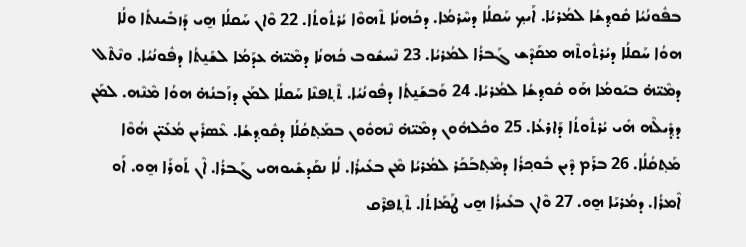ܒܦܽܘܢܳܝܳܐ ܩܽܘܕ݂ܫܳܐ ܠܡܳܪܝܳܐ. ܐܰܝܟ݂ ܚܰܩܠܳܐ ܕܚܶܪܡܳܐ. ܕܟܳܗܢܳܐ ܬܶܗܘܶܐ ܝܳܪܬܽܘܬܳܐ. 22 ܘܶܐܢ ܚܰܩܠܳܐ ܗ̱ܝ ܕܰܙܒܺܝܢܬܳܐ ܘܠܳܐ ܗܘܳܐ ܚܰܩܠܳܐ ܕܝܳܪܬܽܘܬܶܗ ܡܩܰܕܶܫ ܓܰܒܪܳܐ ܠܡܳܪܝܳܐ. 23 ܢܶܚܫܽܘܒ ܟܳܗܢܳܐ ܕܡܶܝ̈ܗ̇ ܥܕܰܡܳܐ ܠܫܰܢ̱ܬܳܐ ܕܦܽܘܢܳܝܳܐ. ܘܢܶܬܶܠ ܕܡܶܝ̈ܗ̇ ܒܝܰܘܡܳܐ ܗܰܘ ܩܽܘܕ݂ܫܳܐ ܠܡܳܪܝܳܐ. 24 ܘܰܒܫܰܢ̱ܬܳܐ ܕܦܽܘܢܳܝܳܐ. ܬܶܬ݂ܦܢܶܐ ܚܰܩܠܳܐ ܠܡܰܢ ܕܙܰܒܢܳܗ̇ ܗܘܳܐ ܡܶܢܶܗ. ܠܡܰܢ ܕܕ݂ܺܝܠܶܗ ܗܺܝ ܝܳܪܬܽܘܬܳܐ ܕܰܐܪܥܳܐ. 25 ܘܟܽܠܗܽܘܢ ܕܡܶܝ̈ܗ̇ ܢܶܗܘܽܘܢ ܒܡܰܬ݂ܩܳܠܳܐ ܕܩܽܘܕ݂ܫܳܐ. ܥܶܣܪܺܝܢ ܡܳܥܺܝ̈ܢ ܗܳܘܶܐ ܡܰܬ݂ܩܳܠܳܐ. 26 ܒܪܰܡ ܕܶܝܢ ܒܽܘܟ݂ܪܳܐ ܕܡܶܬ݂ܒܰܟܰܪ ܠܡܳܪܝܳܐ ܡܶܢ ܒܥܺܝܪܳܐ. ܠܳܐ ܢܩܰܕܫܺܝܘܗܝ ܓܰܒܪܳܐ. ܐܶܢ ܬܰܘܪܰܐ ܗ̱ܘ. ܐܰܘ ܐܶܡܪܳܐ. ܕܡܳܪܝܰܐ ܗ̱ܘ. 27 ܘܶܐܢ ܒܥܺܝܪܳܐ ܗ̱ܝ ܛܰܡܰܐܬܳܐ. ܬܶܬ݂ܦܪܶܩ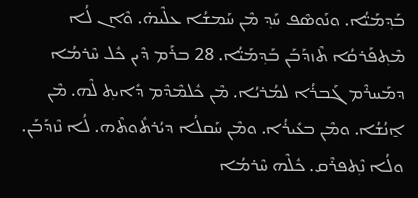ܒܰܕ݂ܡܰܝ̈ܳܐ. ܘܢܰܘܣܶܦ ܚܰܕ݂ ܡܶܢ ܚܰܡܫܳܐ ܥܠܶܝܗ̇. ܘܶܐܢ ܠܳܐ ܡܶܬ݂ܦܰܪܩܳܐ ܬܶܙܕܰܒܰܢ ܒܰܕ݂ܡܰܝ̈ܳܐ. 28 ܒܪܰܡ ܕܶܝܢ ܟܽܠ ܚܶܪܡܳܐ ܕܡܰܚܪܶܡ ܓܰܒܪܳܐ ܠܡܳܪܝܳܐ. ܡܶܢ ܟܽܠܡܶܕܶܡ ܕܺܐܝܬ݂ ܠܶܗ. ܡܶܢ ܐ̱ܢܳܫܳܐ. ܘܡܶܢ ܒܥܺܝܪܳܐ. ܘܡܶܢ ܚܰܩܠܳܐ ܕܝܳܪܬܽܘܬܶܗ. ܠܳܐ ܢܶܙܕܰܒܰܢ. ܘܠܳܐ ܢܶܬ݂ܦܪܶܩ. ܟܽܠܶܗ ܚܶܪܡܳܐ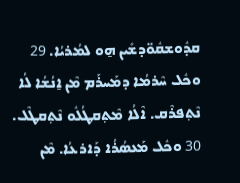ܩܕܽܘܫܩܽܘ̈ܕܫܺܝܢ ܗ̱ܘ ܠܡܳܪܝܳܐ. 29 ܘܟܽܠ ܚܶܪܡܳܐ ܕܡܰܚܪܰܡ ܡܶܢ ܐ̱ܢܳܫܳܐ ܠܳܐ ܢܶܬ݂ܦܪܶܩ. ܐܶܠܳܐ ܡܶܬ݂ܩܛܳܠܽܘ ܢܶܬ݂ܩܛܶܠ. 30 ܘܟܽܠ ܡܰܥܣܳܪܳܐ ܕܰܐܪܥܳܐ. ܡܶܢ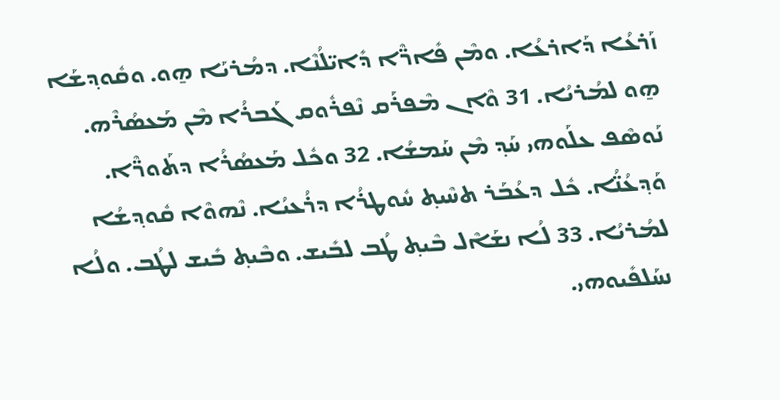ܙܰܪܥܳܐ ܕܰܐܪܥܳܐ. ܘܡܶܢ ܦܺܐܖ̈ܶܐ ܕܺܐܝ̈ܠܳܢܶܐ. ܕܡܳܪܝܰܐ ܗ̱ܘ. ܘܩܽܘܕ݂ܫܰܐ ܗ̱ܘ ܠܡܳܪܝܳܐ. 31 ܘܶܐܢ ܡܶܦܪܰܩ ܢܶܦܪܽܘܩ ܓܰܒܪܳܐ ܡܶܢ ܡܰܥܣܳܪܶܗ. ܢܰܘܣܶܦ ܥܠܰܘܗܝ ܚܰܕ݂ ܡܶܢ ܚܰܡܫܳܐ. 32 ܘܟܽܠ ܡܰܥܣܳܪܳܐ ܕܬܰܘܖ̈ܶܐ. ܘܰܕ݂ܥܳܢ̈ܳܐ. ܟܽܠ ܕܥܳܒܰܪ ܬܚܶܝܬ݂ ܚܽܘܛܪܳܐ ܕܪܳܥܝܳܐ. ܢܶܗܘܶܐ ܩܽܘܕ݂ܫܳܐ ܠܡܳܪܝܳܐ. 33 ܠܳܐ ܢܫܰܐܶܠ ܒܶܝܬ݂ ܛܳܒ ܠܒܺܝܫ. ܘܒܶܝܬ݂ ܒܺܝܫ ܠܛܳܒ. ܘܠܳܐ ܢܚܰܠܦܺܝܘܗܝ.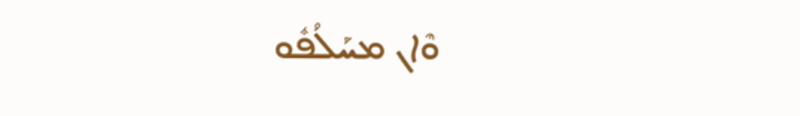ܘܶܐܢ ܡܚܰܠܳܦܽܘ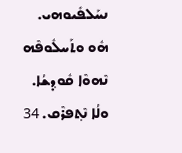ܢܚܰܠܦܺܝܘܗܝ. ܗܽܘ ܘܬܰܚܠܽܘܦܶܗ ܢܶܗܘܶܐ ܩܽܘܕ݂ܫܳܐ. ܘܠܳܐ ܢܶܬ݂ܦܪܶܩ. 34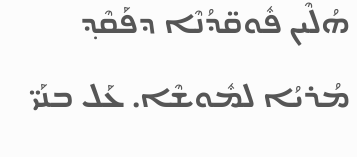ܗܳܠܶܝܢ ܦܽܘܩ̈ܕܳܢܶܐ ܕܦܰܩܶܕ݂ ܡܳܪܝܳܐ ܠܡܽܘܫܶܐ. ܥܰܠ ܒܢܰܝ̈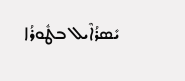ܝܺܣܪܳܐܶܝܠ ܒܛܽܘܪܳܐ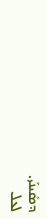ܕܣܺܝܢܰܝ.
ܠܥܠ